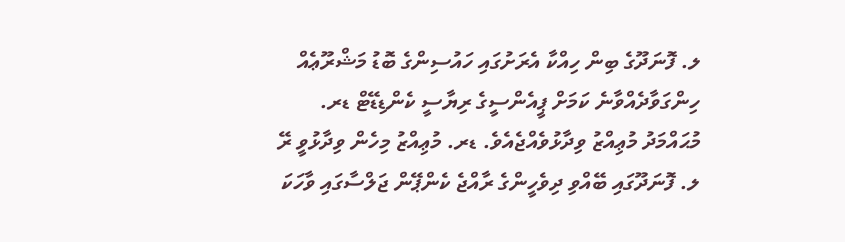ލ. ފޮނަދޫގެ ބިން ހިއްކާ އެރަށުގައި ހައުސިންގެ ބޮޑު މަޝްރޫޢެއް ހިންގަވާދެއްވާނެ ކަމަށް ޕީއެންސީގެ ރިޔާސީ ކެންޑިޑޭޓް ޑރ. މުޙައްމަދު މުޢިއްޒު ވިދާޅުވެއްޖެއެވެ. ޑރ. މުޢިއްޒު މިހެން ވިދާޅުވީ ރޭ ލ. ފޮނަދޫގައި ބޭއްވި ދިވެހީންގެ ރާއްޖެ ކެންޕޭން ޖަލްސާގައި ވާހަކަ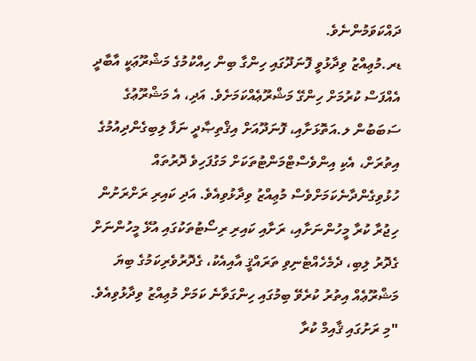ދައްކަވަމުންނެވެ.
ޑރ.މުޢިއްޒު ވިދާޅުވީ ފޮނަދޫގައި ހިންގާ ބިން ހިއްކުމުގެ މަޝްރޫޢަކީ އާބާދީ އެއްފަސް ކުރުމަށް ހިންގޭ މަޝްރޫޢެއްކަމަށެވެ. އަދި، އެ މަޝްރޫޢުގެ ސަބަބުން ލ.އަތޮޅަށާއި، ފޮނަދޫއަށް އިޤްތިޞާދީ ނަފާ ލިބިގެންދިއުމުގެ އިތުރަށް، އެކި އިންވެސްޓްމަންޓުތަކަށް މަގުފަހިވެ ދޮރުތައް ހުޅުވިގެންދާނެކަމަށްވެސް މުޢިއްޒު ވިދާޅުވިއެވެ. އަދި ކައިރި ރަށްރަށުން ހިޖުރާ ކުރާ މީހުންނަށާއި، ރަށާއި ކައިރި ރިސޯޓުތަކުގައި އުޅޭ މީހުންނަށް ގެދޮރު ލިބި، ދެމެހެއްޓެނިވި ތަރައްޤީ އާއިއެކު، ގެދޮރުވެރިކަމުގެ ބިޔަ މަޝްރޫޢެއް އިތުރު ކުރެވޭ ބިމުގައި ހިންގަވާނެ ކަމަށް މުޢިއްޒު ވިދާޅުވިއެވެ.
"މި ރަށުގައި ޤާއިމް ކުރާ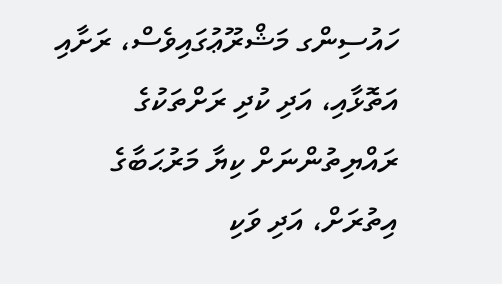ހައުސިންގ މަޝްރޫޢުގައިވެސް، ރަށާއި އަތޮޅާއި، އަދި ކުދި ރަށްތަކުގެ ރައްޔިތުންނަށް ކިޔާ މަރުޙަބާގެ އިތުރަށް، އަދި ވަކި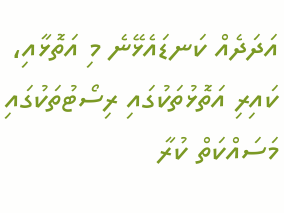އަދަދެއް ކަނޑައެޅޭނެ މި އަތޮޅާއި، ކައިރި އަތޮޅުތަކުގައި ރިސޯޓުތަކުގައި މަސައްކަތް ކުރާ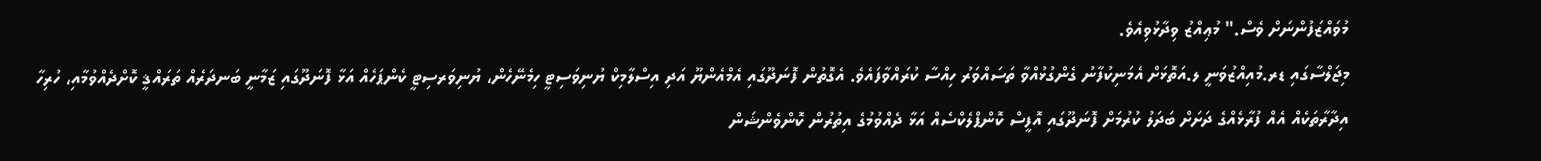މުވައްޒަފުންނަށް ވެސް." މުޢިއްޒު ވިދާޅުވިއެވެ.
މިޖަލްސާގައި ޑރ.މުއިއްޒުވަނީ ލ.އަތޮޅަށް އެމަނިކުފާނު ގެންގުޅުއްވާ ތަސައްވަރު ހިއްސާ ކުރައްވާފައެވެ. އެގޮތުން ފޮނަދޫގައި އެމްއެންޔޫ އަދި އިސްލާމިކް ޔުނިވަސިޓީ ހިމެނޭހެން، ޔުނިވަރސިޓީ ކެންޕަހެއް އަޅާ ފޮނަދޫގައި ޒަމާނީ ބަނދަރެއް ތަރައްޤީ ކޮށްދެއްވުމާއި، ހުރިހާ އިދާރާތަކެއް އެއް ފުރާޅެއްގެ ދަށަށް ބަދަލު ކުރުމަށް ފޮނަދޫގައި އޮފީސް ކޮންޕްލެކްސެއް އަޅާ ދެއްވުމުގެ އިތުރުން ކޮންވެންޝަން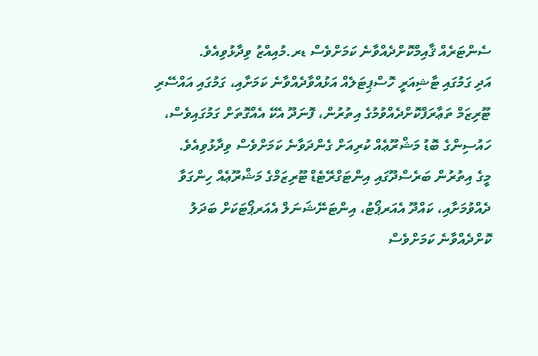ސެންޓަރެއް ޤާއިމްކޮށްދެއްވާނެ ކަމަށްވެސް ޑރ.މުއިއްޒު ވިދާޅުވިއެވެ.
އަދި ގަމުގައި ޓާޝިއަރީ ހޮސްޕިޓަލެއް އަޅުއްވާދެއްވާނެ ކަމަށާއި، ގަމުގައި އައްސޭރި ޓޫރިޒަމް ތަޢާރަފްކޮށްދެއްވުމުގެ އިތުރުން، ފޮނަދޫ އެކޭ އެއްގޮތަށް ގަމުގައިވެސް، ހައުސިންގެ ބޮޑު މަޝްރޫޢެއް ކުރިއަށް ގެންދަވާނެ ކަމަށްވެސް ވިދާޅުވިއެވެ.
މީގެ އިތުރުން ބަރެސްދޫގައި އިންޓަގްރޭޓެޑް ޓޫރިޒަމްގެ މަޝްރޫޢެއް ހިންގަވާ ދެއްވުމަށާއި، ކައްދޫ އެއަރޕޯޓު، އިންޓަނޭޝަނަލް އެއަރޕޯޓަކަށް ބަދަލު ކޮށްދެއްވާނެ ކަމަށްވެސް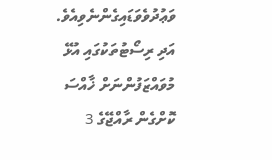ވަޢުދުވެވަޑައިގެންނެވިއެވެ. އަދި ރިސޯޓުތަކުގައި އުޅޭ މުވައްޒަފުންނަށް ޚާއްސަ ކޮށްގެން ރާއްޖޭގެ 3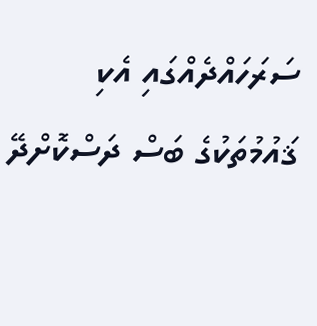ސަރަހައްދެއްގައި އެކި ޤައުމުތަކުގެ ބަސް ދަސްކޮށްދޭ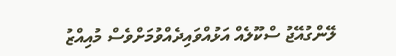ލޭންގުއޭޖު ސްކޫލެއް އަޅުއްވައިދެއްވުމަށްވެސް މުއިއްޒު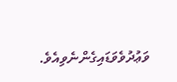ވަޢުދުވެވަޑައިގެންނެވިއެވެ.